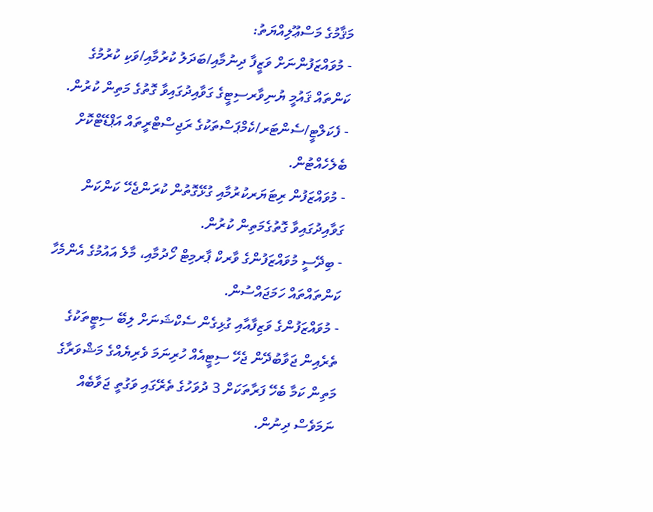މަޤާމުގެ މަސްޢޫލިއްޔަތު:
- މުވައްޒަފުންނަށް ވަޒީފާ ދިނުމާއި/ބަދަލު ކުރުމާއި/ވަކި ކުރުމުގެ ކަންތައް ޤައުމީ ޔުނިވާރސިޓީގެ ގަވާއިދުގައިވާ ގޮތުގެ މަތިން ކުރުން.
- ފެކަލްޓީ/ސެންޓަރ/ކެމްޕަސްތަކުގެ ރަޖިސްޓްރީތައް އަޕްޑޭޓްކޮށް ބެލެހެއްޓުން.
- މުވައްޒަފުން ރިޓަޔަރކުރުމާއި ގުޅޭގޮތުން ކުރަންޖެހޭ ކަންކަން ގަވާއިދުގައިވާ ގޮތުގެމަތިން ކުރުން.
- ބިދޭސީ މުވައްޒަފުންގެ ވާރކް ޕާރމިޓް ހޯދުމާއި، މާލެ އައުމުގެ އެންމެހާ ކަންތައްތައް ހަމަޖައްސުން.
- މުވައްޒަފުންގެ ވަޒިފާއާއި ގުޅިގެން ސެކްޝަނަށް ލިބޭ ސިޓީތަކުގެ ތެރެއިން ޖަވާބުދޭން ޖެހޭ ސިޓީއެއް ހުރިނަމަ ވެރިޔެއްގެ މަޝްވަރާގެ މަތިން ކަމާ ބެހޭ ފަރާތަކަށް 3 ދުވަހުގެ ތެރޭގައި ވަގުތީ ޖަވާބެއް ނަމަވެސް ދިނުން.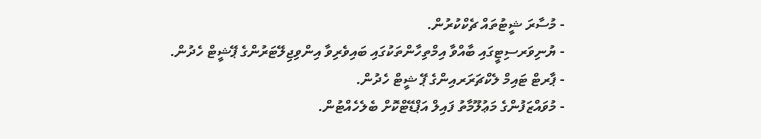- މުސާރަ ޝީޓުތައް ޗެކްކުރުން.
- ޔުނިވަރސިޓީގައި ބާއްވާ އިމްތިހާންތަކުގައި ބައިވެރިވާ އިންވިޖިލޭޓަރުންގެ ޕޭޝީޓް ހެދުން.
- ޕާރޓް ޓައިމް ލެކްޗަރަރއިންގެ ޕޭ ޝީޓް ހެދުން.
- މުވައްޒަފުންގެ މަޢުލޫމާތު ފައިލް އަޕްޑޭޓްކޮށް ބެލެހެއްޓުން.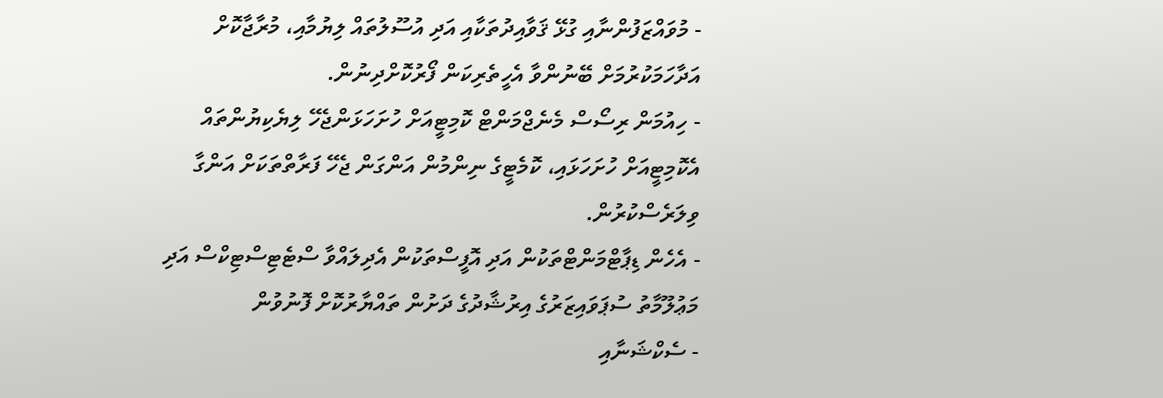- މުވައްޒަފުންނާއި ގުޅޭ ޤަވާއިދުތަކާއި އަދި އުސޫލުތައް ލިޔުމާއި، މުރާޖާކޮށް އަދާހަމަކުރުމަށް ބޭނުންވާ އެހީތެރިކަން ފޯރުކޮށްދިނުން.
- ހިއުމަން ރިސޯސް މެނެޖްމަންޓް ކޮމިޓީއަށް ހުށަހަޅަންޖެހޭ ލިޔެކިޔުންތައް އެކޮމިޓީއަށް ހުށަހަޅައި، ކޮމެޓީގެ ނިންމުން އަންގަން ޖެހޭ ފަރާތްތަކަށް އަންގާ ވިލަރެސްކުރުން.
- އެހެން ޑިޕާޓްމަންޓްތަކުން އަދި އޮފީސްތަކުން އެދިލައްވާ ސްޓެޓިސްޓިކްސް އަދި މަޢުލޫމާތު ސުޕަވައިޒަރުގެ އިރުޝާދުގެ ދަށުން ތައްޔާރުކޮށް ފޮނުވުން
- ސެކްޝަނާއި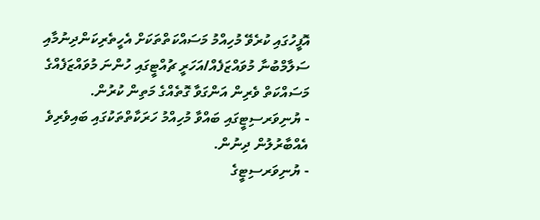އޮފީހުގައި ކުރެވޭ މުހިއްމު މަސައްކަތްތަކަށް އެހީތެރިކަންދިނުމާއި ސަލާމްބުނާ މުވައްޒަފެއް/އަހަރީ ޗުއްޓީގައި ހުންނަ މުވައްޒަފެއްގެ މަސައްކަތް ވެރިން އަންގަވާ ގޮތެއްގެ މަތިން ކުރުން.
- ޔުނިވަރސިޓީގައި ބައްވާ މުހިއްމު ހަރަކާތްތަކުގައި ބައިވެރިވެ އެއްބާރުލުން ދިނުން.
- ޔުނިވަރސިޓީގެ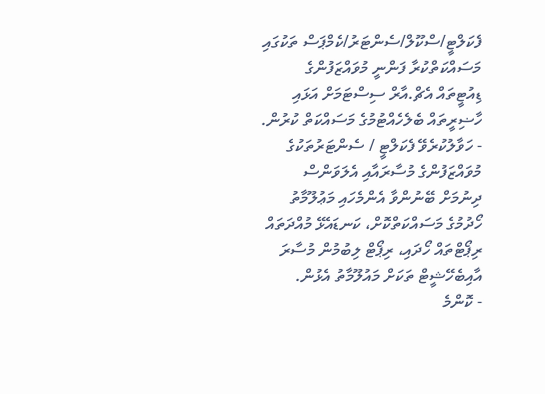ފެކަލްޓީ/ސްކޫލް/ސެންޓަރު/ކެމްޕަސް ތަކުގައި މަސައްކަތްކުރާ ފަންނީ މުވައްޒަފުންގެ ޑިއުޓީތައް އެޗް.އާރް ސިސްޓަމަށް އަޅައި ހާޟިރީތައް ބެލެހެއްޓުމުގެ މަސައްކަތް ކުރުން.
- ހަވާލުކުރެވޭ ފެކަލްޓީ / ސެންޓަރުތަކުގެ މުވައްޒަފުންގެ މުސާރައާއި އެލަވަންސް ދިނުމަށް ބޭނުންވާ އެންމެހައި މަޢުލޫމާތު ހޯދުމުގެ މަސައްކަތްކޮށް، ކަނޑައެޅޭ މުއްދަތައް ރިޕޯޓްތައް ހޯދައި، ރިޕޯޓް ލިބުމުން މުސާރަ އާއިބެހޭޝީޓް ތަކަށް މައުލޫމާތު އެޅުން.
- ކޮންމެ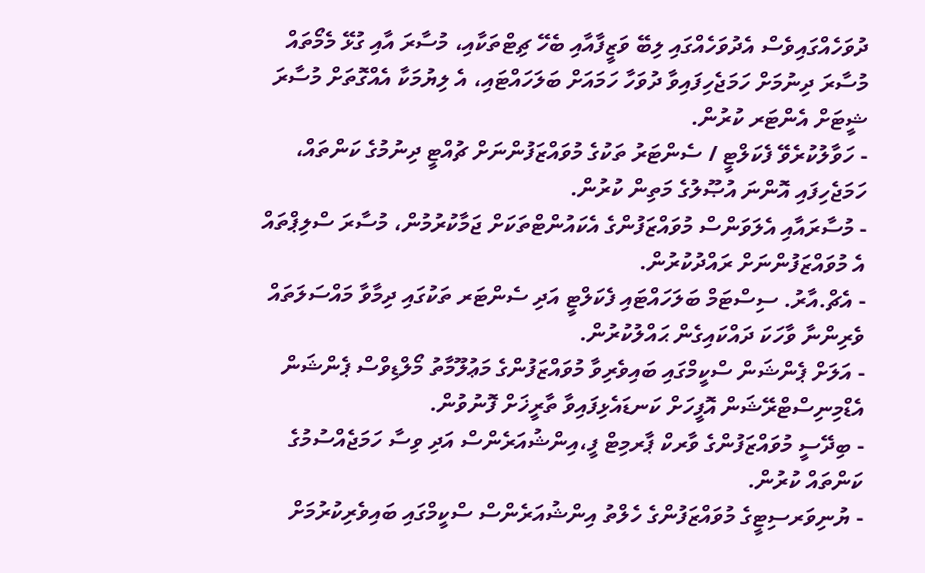ދުވަހެއްގައިވެސް އެދުވަހެއްގައި ލިބޭ ވަޒީފާއާއި ބެހޭ ޗިޓްތަކާއި، މުސާރަ އާއި ގުޅޭ މެމޯތައް މުސާރަ ދިނުމަށް ހަމަޖެހިފައިވާ ދުވަހާ ހަމައަށް ބަލަހައްޓައި، އެ ލިޔުމަކާ އެއްގޮތަށް މުސާރަ ޝީޓަށް އެންޓަރ ކުރުން.
- ހަވާލުކުރެވޭ ފެކަލްޓީ / ސެންޓަރު ތަކުގެ މުވައްޒަފުންނަށް ޗުއްޓީ ދިނުމުގެ ކަންތައް، ހަމަޖެހިފައި އޮންނަ އުޞޫލުގެ މަތިން ކުރުން.
- މުސާރައާއި އެލަވަންސް މުވައްޒަފުންގެ އެކައުންޓްތަކަށް ޖަމާކުރުމުން، މުސާރަ ސްލިޕްތައް އެ މުވައްޒަފުންނަށް ރައްދުކުރުން.
- އެޗް.އާރު. ސިސްޓަމް ބަލަހައްޓައި ފެކަލްޓީ އަދި ސެންޓަރ ތަކުގައި ދިމާވާ މައްސަލަތައް ވެރިންނާ ވާހަކަ ދައްކައިގެން ޙައްލުކުރުން.
- އަލަށް ޕެންޝަން ސްކީމްގައި ބައިވެރިވާ މުވައްޒަފުންގެ މަޢުލޫމާތު މޯލްޑިވްސް ޕެންޝަން އެޑްމިނިސްޓްރޭޝަން އޮފީހަށް ކަނޑައެޅިފައިވާ ތާރީޚަށް ފޮނުވުން.
- ބިދޭސީ މުވައްޒަފުންގެ ވާރކް ޕާރމިޓް ފީ،އިންޝުއަރެންސް އަދި ވިސާ ހަމަޖެއްސުމުގެ ކަންތައް ކުރުން.
- ޔުނިވަރސިޓީގެ މުވައްޒަފުންގެ ހެލްތު އިންޝުއަރެންސް ސްކީމްގައި ބައިވެރިކުރުމަށް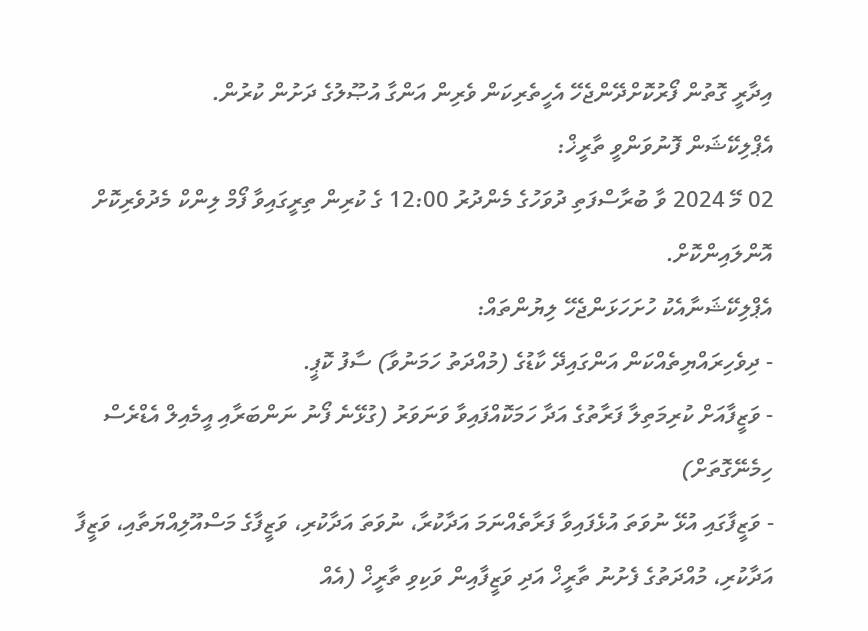އިދާރީ ގޮތުން ފޯރުކޮށްދޭންޖެހޭ އެހީތެރިކަން ވެރިން އަންގާ އުޞޫލުގެ ދަށުން ކުރުން.
އެޕްލިކޭޝަން ފޮނުވަންވީ ތާރީޚް:
02 މޭ 2024 ވާ ބުރާސްފަތި ދުވަހުގެ މެންދުރު 12:00 ގެ ކުރިން ތިރީގައިވާ ފޯމް ލިންކް މެދުވެރިކޮށް އޮންލައިންކޮށް.
އެޕްލިކޭޝަނާއެކު ހުށަހަޅަންޖެހޭ ލިޔުންތައް:
- ދިވެހިރައްޔިތެއްކަން އަންގައިދޭ ކާޑުގެ (މުއްދަތު ހަމަނުވާ) ސާފު ކޮޕީ.
- ވަޒީފާއަށް ކުރިމަތިލާ ފަރާތުގެ އަދާ ހަމަކޮއްފައިވާ ވަނަވަރު (ގުޅޭނެ ފޯނު ނަންބަރާއި އީމެއިލް އެޑްރެސް ހިމެނޭގޮތަށް)
- ވަޒީފާގައި އުޅޭ ނުވަތަ އުޅެފައިވާ ފަރާތެއްނަމަ އަދާކުރާ، ނުވަތަ އަދާކުރި، ވަޒީފާގެ މަސްއޫލިއްޔަތާއި، ވަޒީފާ އަދާކުރި، މުއްދަތުގެ ފެށުނު ތާރީޚް އަދި ވަޒީފާއިން ވަކިވި ތާރީޚް (އެއް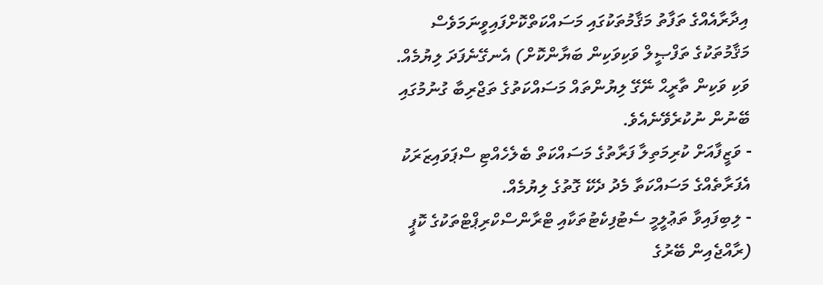އިދާރާއެއްގެ ތަފާތު މަޤާމުތަކުގައި މަސައްކަތްކޮށްފައިވީނަމަވެސް މަޤާމުތަކުގެ ތަފްޞީލް ވަކިވަކިން ބަޔާންކޮށް) އެނގޭނެފަދަ ލިޔުމެއް. ވަކި ވަކިން ތާރީޙް ނޭގޭ ލިޔުންތައް މަސައްކަތުގެ ތަޖްރިބާ ގުނުމުގައި ބޭނުން ނުކުރެވޭނެއެވެ.
- ވަޒީފާއަށް ކުރިމަތިލާ ފަރާތުގެ މަސައްކަތް ބެލެހެއްޓި ސްޕަވައިޒަރަކު އެފަރާތެއްގެ މަސައްކަތާ މެދު ދެކޭ ގޮތުގެ ލިޔުމެއް.
- ލިބިފައިވާ ތަޢުލީމީ ސެޓުފިކެޓުތަކާއި ޓްރާންސްކްރިޕްޓްތަކުގެ ކޮޕީ (ރާއްޖެއިން ބޭރުގެ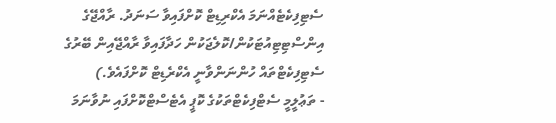ސެޓިފިކެޓެއްނަމަ އެކްރިޑިޓް ކޮށްފައިވާ ސަނަދު. ރާއްޖޭގެ އިންސްޓިޓިއުޓަކުން/ކޮލެޖަކުން ހަދާފައިވާ ރާއްޖޭއިން ބޭރުގެ ސެޓިފިކެޓްތައް ހުންނަންވާނީ އެކްރެޑިޓް ކޮށްފައެވެ.)
- ތަޢުލީމީ ސެޓްފިކެޓްތަކުގެ ކޮޕީ އެޓެސްޓްކޮށްފައި ނުވާނަމަ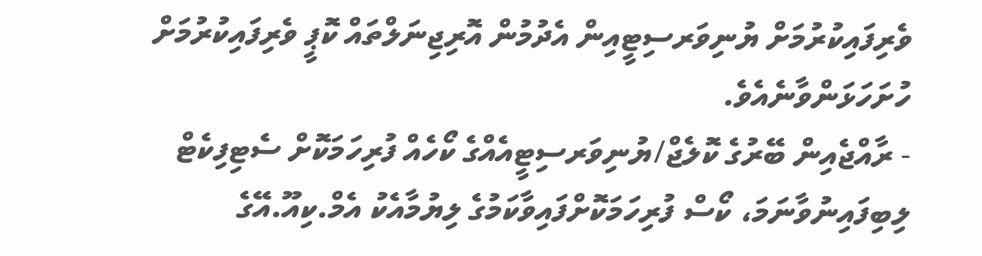ވެރިފައިކުރުމަށް ޔުނިވަރސިޓީއިން އެދުމުން އޮރިޖިނަލްތައް ކޮޕީ ވެރިފައިކުރުމަށް ހުށަހަޅަންވާނެއެވެ.
- ރާއްޖެއިން ބޭރުގެ ކޮލެޖް/ޔުނިވަރސިޓީއެއްގެ ކޯހެއް ފުރިހަމަކޮށް ސެޓިފިކެޓް ލިބިފައިނުވާނަމަ، ކޯސް ފުރިހަމަކޮށްފައިވާކަމުގެ ލިޔުމާއެކު އެމް.ކިއޫ.އޭގެ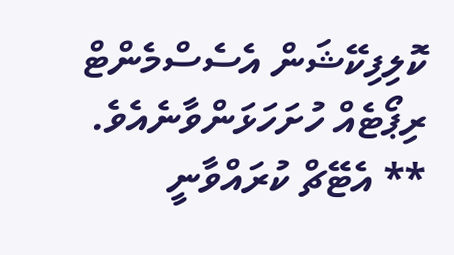ކޮލިފިކޭޝަން އެސެސްމެންޓް ރިޕޯޓެއް ހުށަހަޅަންވާނެއެވެ.
** އެޓޭޗް ކުރައްވާނީ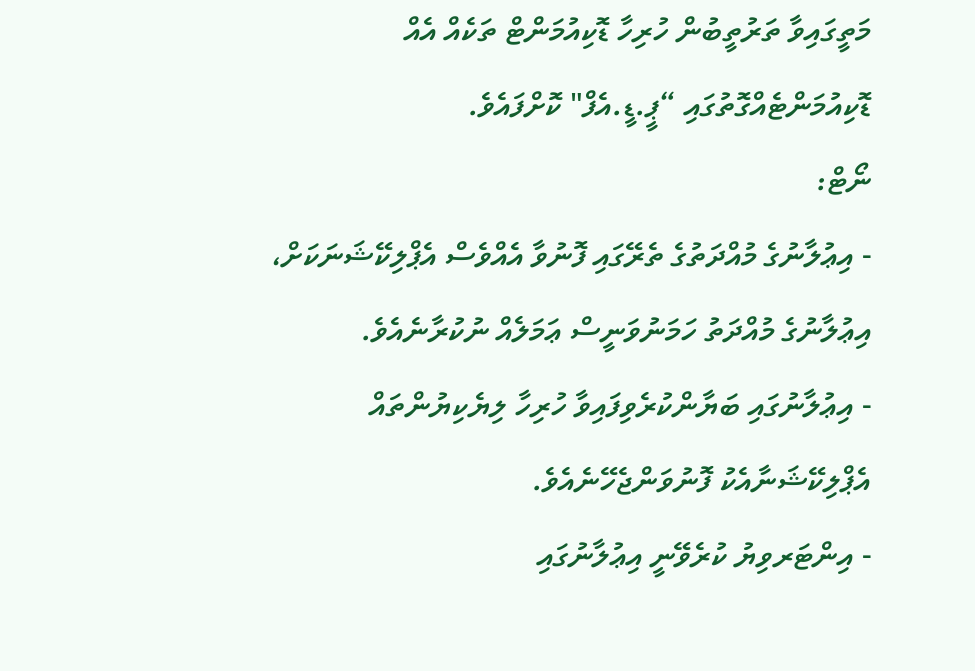މަތީގައިވާ ތަރުތީބުން ހުރިހާ ޑޮކިއުމަންޓް ތަކެއް އެއް ޑޮކިއުމަންޓެއްގޮތުގައި “ޕީ.ޑީ.އެފް" ކޮށްފައެވެ.
ނޯޓް:
- އިޢުލާނުގެ މުއްދަތުގެ ތެރޭގައި ފޮނުވާ އެއްވެސް އެޕްލިކޭޝަނަކަށް، އިޢުލާނުގެ މުއްދަތު ހަމަނުވަނީސް ޢަމަލެއް ނުކުރާނެއެވެ.
- އިޢުލާނުގައި ބަޔާންކުރެވިފައިވާ ހުރިހާ ލިޔެކިޔުންތައް އެޕްލިކޭޝަނާއެކު ފޮނުވަންޖެހޭނެއެވެ.
- އިންޓަރވިޔު ކުރެވޭނީ އިޢުލާނުގައި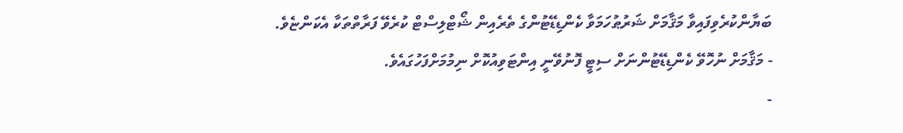ބަޔާންކުރެވިފައިވާ މަޤާމަށް ޝަރުޠުހަމަވާ ކެންޑިޑޭޓުންގެ ތެރެއިން ޝޯޓްލިސްޓް ކުރެވޭ ފަރާތްތަކާ އެކަންޏެވެ.
- މަޤާމަށް ނުހޮވޭ ކެންޑިޑޭޓުންނަށް ސިޓީ ފޮނުވޭނީ އިންޓަވިއުކޮށް ނިމުމަށްފަހުގައެވެ.
-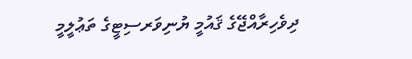ދިވެހިރާއްޖޭގެ ޤައުމީ ޔުނިވަރސިޓީގެ ތަޢުލީމީ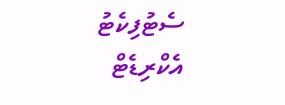ސެޓުފިކެޓު އެކްރިޑެޓް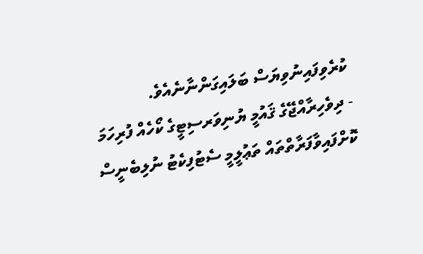ކުރެވިފައިނުވިޔަސް ބަލައިގަންނާނެއެވެ.
- ދިވެހިރާއްޖޭގެ ޤައުމީ ޔުނިވަރސިޓީގެ ކޯހެއް ފުރިހަމަ ކޮށްފައިވާފަރާތްތައް ތަޢުލީމީ ސެޓުފިކެޓު ނުލިބެނީސް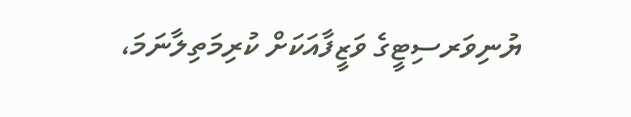ޔުނިވަރސިޓީގެ ވަޒީފާއަކަށް ކުރިމަތިލާނަމަ،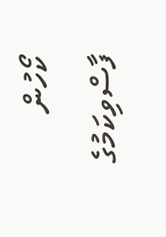ކޯހުން ފާސްވިކަމުގެ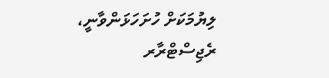ލިޔުމަކަށް ހުށަހަޅަންވާނީ، ރެޖިސްޓްރާރ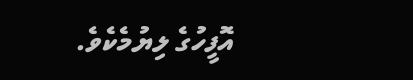އޮފީހުގެ ލިޔުމެކެވެ.